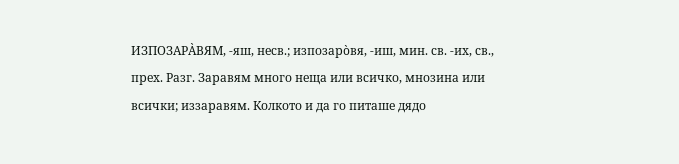ИЗПОЗАРА̀ВЯМ, -яш, несв.; изпозарòвя, -иш, мин. св. -их, св., прех. Разг. Заравям много неща или всичко, мнозина или всички; иззаравям. Колкото и да го питаше дядо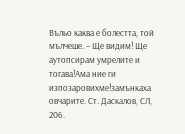Въльо каква е болестта, той мълчеше. – Ще видим! Ще аутопсирам умрелите и тогава!Ама ние ги изпозаровихме!замънкаха овчарите. Ст. Даскалов, СЛ, 206.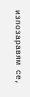изпозаравям се,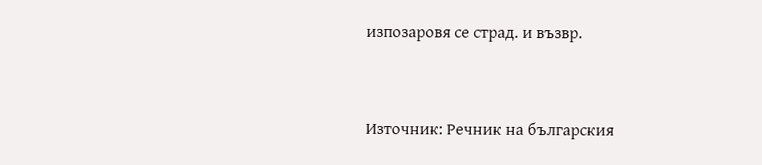изпозаровя се страд. и възвр.


Източник: Речник на българския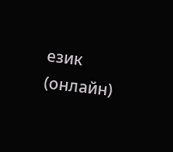език (онлайн)